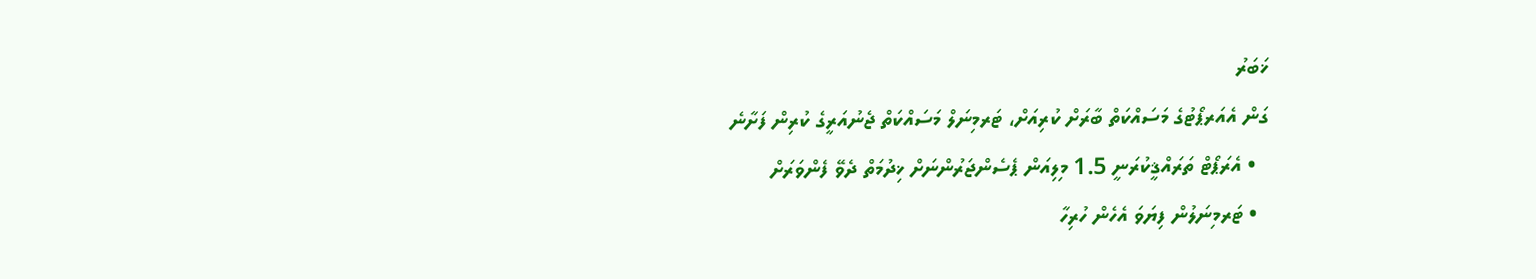ޚަބަރު
ގަން އެއަރޕޯޓުގެ މަސައްކަތް ބާރަށް ކުރިއަށް، ޓަރމިނަލް މަސައްކަތް ޖެނުއަރީގެ ކުރިން ފަށާނެ
  • އެރަޕޯޓް ތަރައްޤީކުރަނީ 1.5 މިލިއަން ޕެސެންޖަރުންނަށް ޚިދުމަތް ދެވޭ ފެންވަރަށް
  • ޓަރމިނަލުން ފިޔަވަ އެހެން ހުރިހާ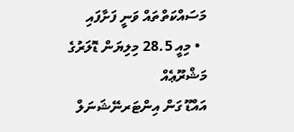މަސައްކަތްތައް ވަނީ ފަށާފައި
  • މިއީ 28.5 މިލިޔަން ޑޮލަރުގެ މަޝްރޫޢެއް
އައްޑޫ ގަން އިންޓަރނޭޝަނަލް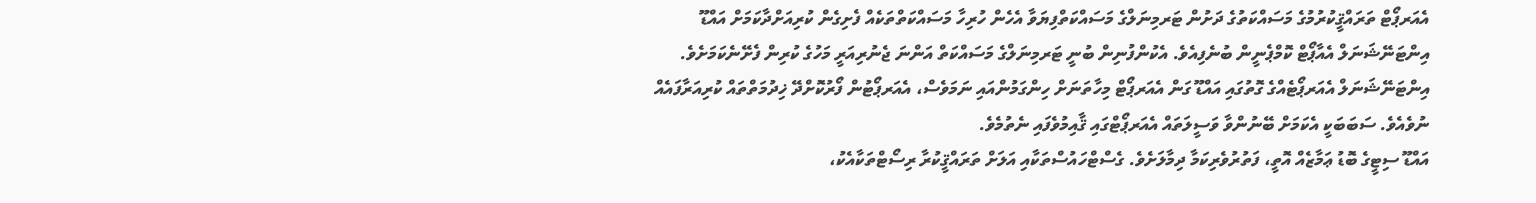އެއަރޕޯޓް ތަރައްޤީކުރުމުގެ މަސައްކަތުގެ ދަށުން ޓަރމިނަލްގެ މަސައްކަތްފިޔަވާ އެހެން ހުރިހާ މަސައްކަތްތަކެއް ފެށިގެން ކުރިއަށްދާކަމަށް އައްޑޫ އިންޓަނޭޝަނަލް އެއާޕޯޓް ކޮމްޕެނީން ބުނެފިއެވެ. އެކުންފުނިން ބުނީ ޓަރމިނަލްގެ މަސައްކަތް އަންނަ ޖެނުރިއަރީ މަހުގެ ކުރިން ފެށޭނެކަމަށެވެ.
އިންޓަނޭޝަނަލް އެއަރޕޯޓެއްގެ ގޮތުގައި އައްޑޫ ގަން އެއަރޕޯޓް މިހާތަނަށް ހިންގަމުންއައި ނަމަވެސް، އެއަރޕޯޓުން ފޯރުކޮށްދޭ ޚިދުމަތްތައް ކުރިއަރާފައެއް ނުވެއެވެ. ސަބަބަކީ އެކަމަށް ބޭނުންވާ ވަސީލަތައް އެއަރޕޯޓްގައި ޤާއިމުވެފައި ނެތުމެވެ.
އައްޑޫ ސިޓީގެ ބޮޑު ޢަމާޒެއް އޮތީ، ފަތުރުވެރިކަމާ ދިމާލަށެވެ. ގެސްޓްހައުސްތަކާއި އަލަށް ތަރައްޤީކުރާ ރިސޯޓްތަކާއެކު،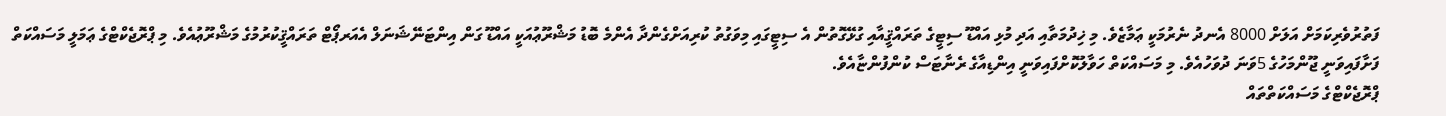ފަތުރުވެރިކަމަށް އަލަށް 8000 އެނދު ނެރުމަކީ ޢަމާޒެވެ. މި ޚިދުމަތާއި އަދި މުޅި އައްޑޫ ސިޓީގެ ތަރައްޤީއާއި ގުޅޭގޮތުން އެ ސިޓީގައި މިވަގުތު ކުރިއަށްގެންދާ އެންމެ ބޮޑު މަޝްރޫޢުއަކީ އައްޑޫ ގަން އިންޓަނޭޝަނަލް އެއަރޕޯޓް ތަރައްޤީކުރުމުގެ މަޝްރޫޢުއެވެ. މި ޕްރޮޖެކްޓްގެ ޢަމަލީ މަސައްކަތް ފަށާފައިވަނީ ޖޫންމަހުގެ 5ވަނަ ދުވަހުއެވެ. މި މަސައްކަތް ހަވާލުކޮށްފައިވަނީ އިންޑިއާގެ ރެނާޓަސް ކުންފުންޏާއެވެ.
ޕްރޮޖެކްޓްގެ މަސައްކަތްތައް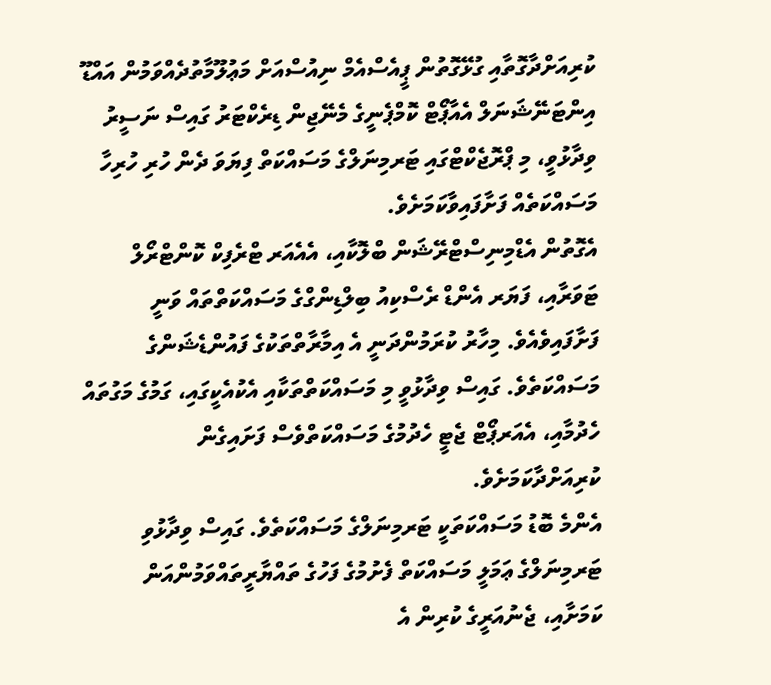ކުރިއަށްދާގޮތާއި ގުޅޭގޮތުން ޕީއެސްއެމް ނިއުސްއަށް މަޢުލޫމާތުދެއްވަމުން އައްޑޫ އިންޓަނޭޝަނަލް އެއާޕޯޓް ކޮމްޕެނީގެ މެނޭޖިން ޑިރެކްޓަރު ގައިސް ނަސީރު ވިދާޅުވީ، މި ޕްރޮޖެކްޓްގައި ޓަރމިނަލްގެ މަސައްކަތް ފިޔަވަ ދެން ހުރި ހުރިހާ މަސައްކަތެއް ފަށާފައިވާކަމަށެވެ.
އެގޮތުން އެޑްމިނިސްޓްރޭޝަން ބްލޮކާއި، އެއެއަރ ޓްރެފިކް ކޮންޓްރޯލް ޓަވަރާއި، ފަޔަރ އެންޑް ރެސްކިއު ބިލްޑިންގްގެ މަސައްކަތްތައް ވަނީ ފަށާފައިވެއެވެ. މިހާރު ކުރަމުންދަނީ އެ އިމާރާތްތަކުގެ ފައުންޑެޝަންގެ މަސައްކަތެވެ. ގައިސް ވިދާޅުވީ މި މަސައްކަތްތަކާއި އެކުއެކީގައި، ގަމުގެ މަގުތައް ހެދުމާއި، އެއަރޕޯޓް ޖެޓީ ހެދުމުގެ މަސައްކަތްވެސް ފަށައިގެން ކުރިއަށްދާކަމަށެވެ.
އެންމެ ބޮޑު މަސައްކަތަކީ ޓަރމިނަލްގެ މަސައްކަތެވެ. ގައިސް ވިދާޅުވި ޓަރމިނަލްގެ ޢަމަލީ މަސައްކަތް ފެށުމުގެ ފަހުގެ ތައްޔާރީތައްވަމުންއަން ކަމަށާއި، ޖެނުއަރީގެ ކުރިން އެ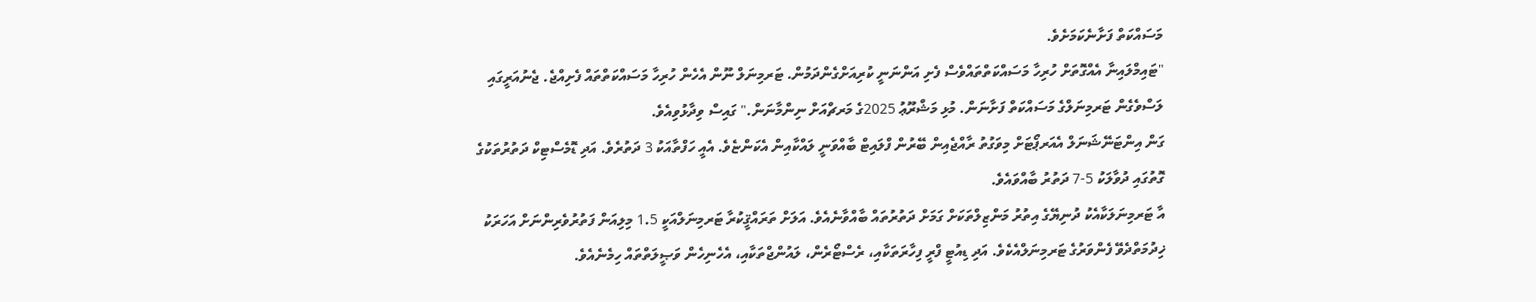މަސައްކަތް ފަށާނެކަމަށެވެ.
"ޓައިމްލައިނާ އެއްގޮތަށް ހުރިހާ މަސައްކަތްތައްވެސް ފެށި އަންނަނީ ކުރިއަށްގެންދަމުން. ޓަރމިނަލް ނޫން އެހެން ހުރިހާ މަސައްކަތްތައް ފެށިއްޖެ. ޖެނުއަރީގައި ލަސްވެގެން ޓަރމިނަލްގެ މަސައްކަތް ފަށާނަން. މުޅި މަޝްރޫޢު 2025ގެ މަރޗްއަށް ނިންމާނަން." ގައިސް ވިދާޅުވިއެވެ.
ގަން އިންޓަނޭޝަނަލް އެއަރޕޯޓަށް މިވަގުތު ރާއްޖެއިން ބޭރުން ފްލައިޓް ބާއްވަނީ ލައްކާއިން އެކަންޏެވެ. އެއީ ހަފްތާއަކު 3 ދަތުރެވެ. އަދި ޑޮމެސްޓިކް ދަތުރުތަކުގެ ގޮތުގައި ދުވާލަކު 5-7 ދަތުރު ބާއްވައެވެ.
އާ ޓަރމިނަލަކާއެކު ދުނިޔޭގެ އިތުރު މަންޒިލްތަކަށް ގަމަށް ދަތުރުތައް ބާއްވާނެއެވެ. އަލަށް ތަރައްޤީކުރާ ޓަރމިނަލްއަކީ 1.5 މިލިއަން ފަތުރުވެރިންނަށް އަހަރަކު ޚިދުމަތްދެވޭ ފެންވަރުގެ ޓަރމިނަލްއެކެވެ. އަދި ޑިއުޓީ ފްރީ ފިހާރަތަކާއި، ރެސްޓޯރެން، ލައުންޖްތަކާއި، އެހެނިހެން ވަޞީލަތްތައް ހިމެނެއެވެ.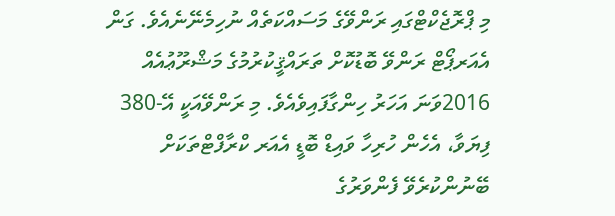މި ޕްރޮޖެކްޓްގައި ރަންވޭގެ މަސައްކަތެއް ނުހިމެނޭނެއެވެ. ގަން އެއަރޕޯޓް ރަންވޭ ބޮޑުކޮށް ތަރައްޤީކުރުމުގެ މަޝްރޫޢުއެއް 2016ވަނަ އަހަރު ހިންގާފައިވެއެވެ. މި ރަންވޭއަކީ އޭ-380 ފިޔަވާ، އެހެން ހުރިހާ ވައިޑް ބޮޑީ އެއަރ ކްރާފްޓްތަކަށް ބޭނުންކުރެވޭ ފެންވަރުގެ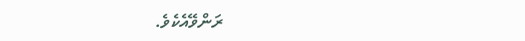ރަންވޭއެކެވެ.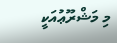މި މަޝްރޫޢުއަކީ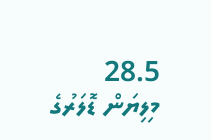28.5 މިލިޔަން ޑޮލަރުގެ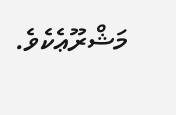މަޝްރޫޢެކެވެ.